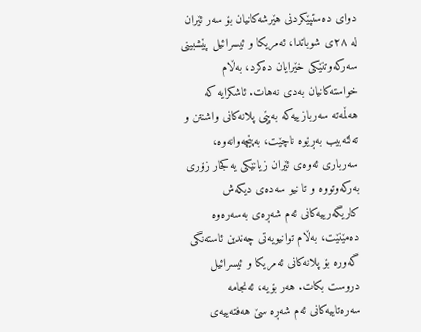دوای دەستپێکردنی هێرشەکانیان بۆ سەر ئێران لە ٢٨ی شوباتدا، ئەمریکا و ئیسرائیل پێشبینی سەرکەوتنێکی خێرایان دەکرد، بەڵام خواستەکانیان بەدی نەهات. ئاشکرایە کە هەڵمەتە سەربازییەکە بەپێی پلانەکانی واشنتن و تەلئەبیب بەڕێوە ناچێت، بەپێچەوانەوە، سەرباری ئەوەی ئێران زیانێکی یەکجار زۆری بەرکەوتووە و تا نیو سەدەی دیکەش کاریگەرییەکانی ئەم شەڕەی بەسەرەوە دەمێنێت، بەڵام توانیویەتی چەندین ئاستەنگی گەورە بۆ پلانەکانی ئەمریکا و ئیسرائیل دروست بکات. هەر بۆیە، ئەنجامە سەرەتاییەکانی ئەم شەڕە سێ هەفتەییەی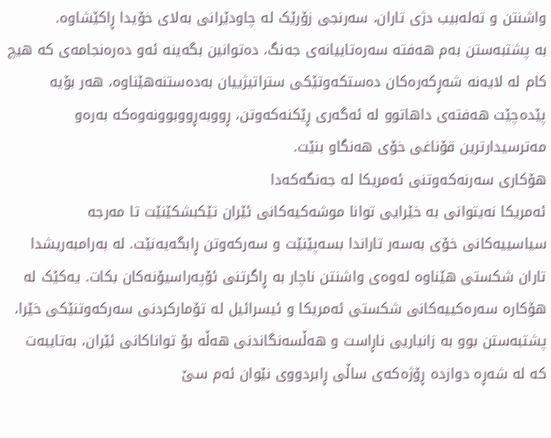واشنتن و تەلەبیب دژی تاران، سەرنجی زۆرێک لە چاودێرانی بەلای خۆیدا ڕاکێشاوە.
بە پشتبەستن بەم هەفتە سەرەتاییانەی جەنگ، دەتوانین بگەینە ئەو دەرەنجامەی کە هیچ کام لە لایەنە شەڕکەرەکان دەستکەوتێکی ستراتیژییان بەدەستنەهێناوە، هەر بۆیە پێدەچێت هەفتەی داهاتوو لە ئەگەری ڕێکنەکەوتن، ڕووبەڕووبوونەوەکە بەرەو مەترسیدارترین قۆناغی خۆی هەنگاو بنێت.
هۆکاری سەرنەکەوتنی ئەمریکا لە جەنگەکەدا
ئەمریکا نەیتوانی بە خێرایی توانا موشەکیەکانی ئێران تێکبشکێنێت تا مەرجە سیاسییەکانی خۆی بەسەر تاراندا بسەپێنێت و سەرکەوتن ڕابگەیەنێت. لە بەرامبەریشدا تاران شکستی هێناوە لەوەی واشنتن ناچار بە ڕاگرتنی ئۆپەراسیۆنەکان بکات. یەکێک لە هۆکارە سەرەکییەکانی شکستی ئەمریکا و ئیسرائیل لە تۆمارکردنی سەرکەوتنێکی خێرا، پشتبەستن بوو بە زانیاریی ناڕاست و هەڵسەنگاندنی هەڵە بۆ تواناکانی ئێران، بەتایبەت کە لە شەڕە دوازدە ڕۆژەکەی ساڵی ڕابردووی نێوان ئەم سێ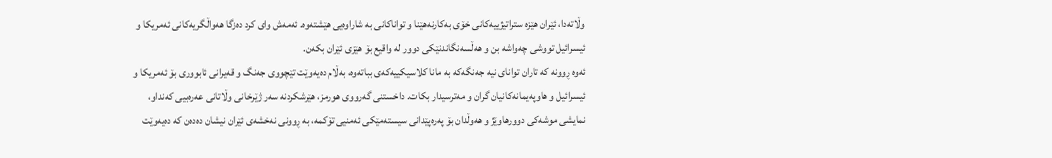وڵاتەدا، ئێران هێزە ستراتیژییەکانی خۆی بەکارنەهێنا و تواناکانی بە شاراوەیی هێشتەوە. ئەمەش وای کرد دەزگا هەواڵگریەکانی ئەمریکا و ئیسرائیل تووشی چەواشە بن و هەڵسەنگاندنێکی دوور لە واقیع بۆ هێزی ئێران بکەن.
ئەوە ڕوونە کە تاران توانای نیە جەنگەکە بە مانا کلاسیکییەکەی بباتەوە، بەڵام دەیەوێت تێچووی جەنگ و قەیرانی ئابووری بۆ ئەمریکا و ئیسرائیل و هاوپەیمانەکانیان گران و مەترسیدار بکات. داخستنی گەرووی هورمز، هێرشکردنە سەر ژێرخانی وڵاتانی عەرەبیی کەنداو، نمایشی موشەکی دوورهاوێژ و هەوڵدان بۆ پەرەپێدانی سیستەمێکی ئەمنیی تۆکمە، بە ڕوونی نەخشەی ئێران نیشان دەدەن کە دەیەوێت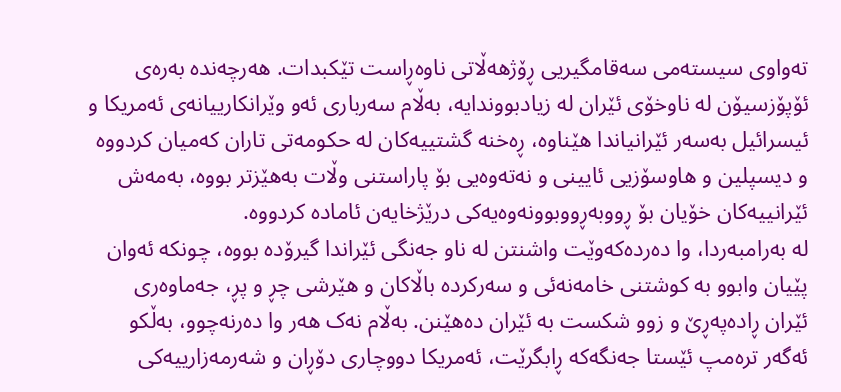تەواوی سیستەمی سەقامگیریی ڕۆژهەڵاتی ناوەڕاست تێکبدات. هەرچەندە بەرەی ئۆپۆزسیۆن لە ناوخۆی ئێران لە زیادبووندایە، بەڵام سەرباری ئەو وێرانکارییانەی ئەمریکا و ئیسرائیل بەسەر ئێرانیاندا هێناوە، ڕەخنە گشتییەکان لە حکومەتی تاران کەمیان کردووە و دیسپلین و هاوسۆزیی ئایینی و نەتەوەیی بۆ پاراستنی وڵات بەهێزتر بووە، بەمەش ئێرانییەکان خۆیان بۆ ڕووبەڕووبوونەوەیەکی درێژخایەن ئامادە کردووە.
لە بەرامبەردا، وا دەردەکەوێت واشنتن لە ناو جەنگی ئێراندا گیرۆدە بووە، چونکە ئەوان پێیان وابوو بە کوشتنی خامەنەئی و سەرکردە باڵاکان و هێرشی چڕ و پڕ، جەماوەری ئێران ڕادەپەڕێ و زوو شکست بە ئێران دەهێنن. بەڵام نەک هەر وا دەرنەچوو، بەڵکو ئەگەر ترەمپ ئێستا جەنگەکە ڕابگرێت، ئەمریکا دووچاری دۆڕان و شەرمەزارییەکی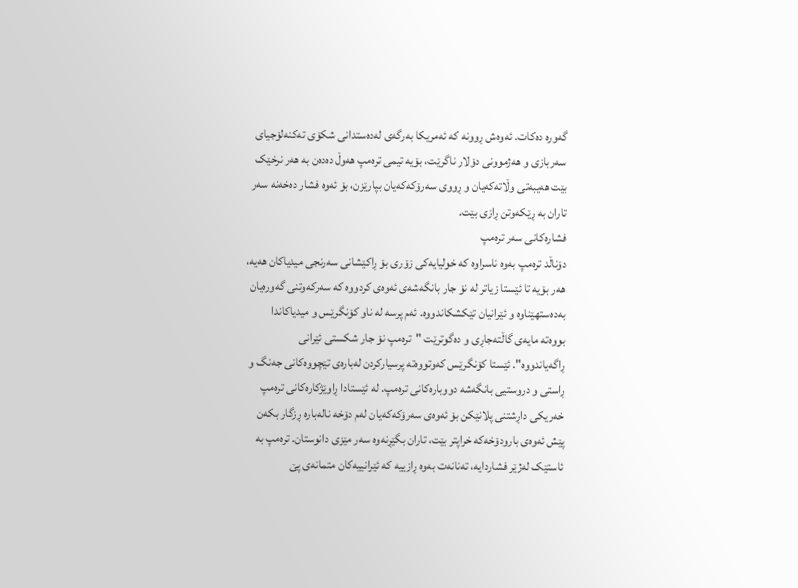گەورە دەکات. ئەوەش ڕوونە کە ئەمریکا بەرگەی لەدەستدانی شکۆی تەکنەلۆجیای سەربازی و هەژموونی دۆلار ناگرێت، بۆیە تیمی ترەمپ هەوڵ دەدەن بە هەر نرخێک بێت هەیبەتی وڵاتەکەیان و ڕووی سەرۆکەکەیان بپارێزن، بۆ ئەوە فشار دەخەنە سەر تاران بە ڕێکەوتن ڕازی بێت.
فشارەکانی سەر ترەمپ
دۆناڵد ترەمپ بەوە ناسراوە کە خولیایەکی زۆری بۆ ڕاکێشانی سەرنجی میدیاکان هەیە، هەر بۆیە تا ئێستا زیاتر لە نۆ جار بانگەشەی ئەوەی کردووە کە سەرکەوتنی گەورەیان بەدەستهێناوە و ئێرانیان تێکشکاندووە. ئەم پرسە لە ناو کۆنگرێس و میدیاکاندا بووەتە مایەی گاڵتەجاڕی و دەگوترێت "ترەمپ نۆ جار شکستی ئێرانی ڕاگەیاندووە". ئێستا کۆنگرێس کەوتووەتە پرسیارکردن لەبارەی تێچووەکانی جەنگ و ڕاستی و دروستیی بانگەشە دووبارەکانی ترەمپ. لە ئێستادا ڕاوێژکارەکانی ترەمپ خەریکی داڕشتنی پلانێکن بۆ ئەوەی سەرۆکەکەیان لەم دۆخە نالەبارە ڕزگار بکەن پێش ئەوەی بارودۆخەکە خراپتر بێت، تاران بگێڕنەوە سەر مێزی دانوستان. ترەمپ بە ئاستێک لەژێر فشاردایە، تەنانەت بەوە ڕازییە کە ئێرانییەکان متمانەی پێ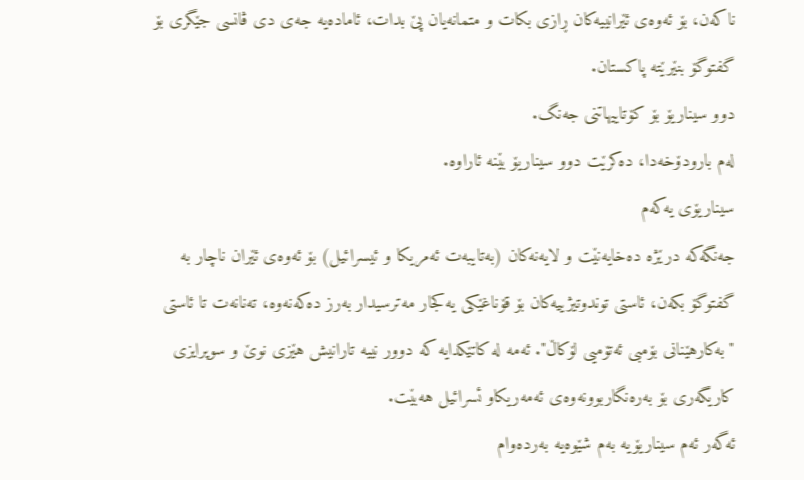ناکەن، بۆ ئەوەی ئێرانییەکان ڕازی بکات و متمانەیان پێ بدات، ئامادەیە جەی دی ڤانسی جێگری بۆ گفتوگۆ بنێرێتە پاکستان.
دوو سیناریۆ بۆ کۆتاییهاتنی جەنگ.
لەم بارودۆخەدا، دەکرێت دوو سیناریۆ بێنە ئاراوە.
سیناریۆی یەکەم
جەنگەکە درێژە دەخایەنێت و لایەنەکان (بەتایبەت ئەمریکا و ئیسرائیل) بۆ ئەوەی ئێران ناچار بە گفتوگۆ بکەن، ئاستی توندوتیژییەکان بۆ قۆناغێکی یەکجار مەترسیدار بەرز دەکەنەوە، تەنانەت تا ئاستی "بەکارهێنانی بۆمبی ئەتۆمیی لۆکاڵ". ئەمە لە کاتێکدایە کە دوور نییە تارانیش هێزی نوێ و سوپرایزی کاریگەری بۆ بەرەنگاربوونەوەی ئەمەریکاو ئسرائیل هەبێت.
ئەگەر ئەم سیناریۆیە بەم شێوەیە بەردەوام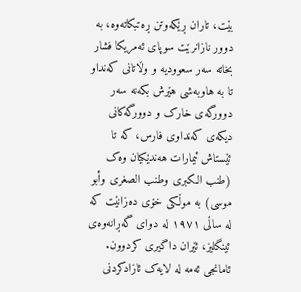بێت، تاران ڕێکەوتن ڕەتبکاتەوە، بە دوور نازانرێت سوپای ئەمریکا فشار بخاتە سەر سعوودیە و وڵاتانی کەنداو تا بە هاوبەشی هێرش بکەنە سەر دوورگەی خارک و دوورگەکانی دیکەی کەنداوی فارس، کە تا ئێستاش ئیمارات هەندێکیان وەک (طنب الكبرى وطنب الصغرى وأبو موسى) بە موڵکی خۆی دەزانێت کە لە ساڵی ١٩٧١ لە دوای گەڕانەوەی ئینگلیز، ئێران داگیری کردوون. ئامانجی ئەمە لە لایەک ئازادکردنی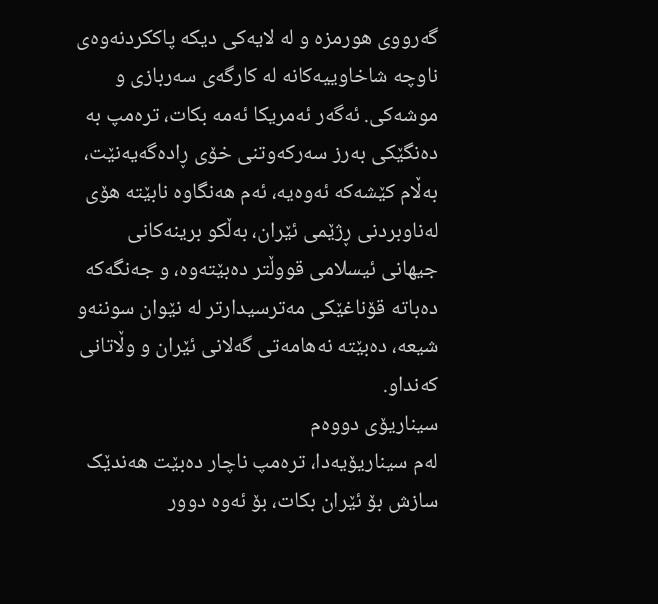گەرووی هورمزە و لە لایەکی دیکە پاککردنەوەی ناوچە شاخاوییەکانە لە کارگەی سەربازی و موشەکی. ئەگەر ئەمریکا ئەمە بکات، ترەمپ بە دەنگێکی بەرز سەرکەوتنی خۆی ڕادەگەیەنێت، بەڵام کێشەکە ئەوەیە، ئەم هەنگاوە نابێتە هۆی لەناوبردنی ڕژێمی ئێران، بەڵکو برینەکانی جیهانی ئیسلامی قووڵتر دەبێتەوە، و جەنگەکە دەباتە قۆناغێکی مەترسیدارتر لە نێوان سوننەو شیعە، دەبێتە نەهامەتی گەلانی ئێران و وڵاتانی کەنداو.
سیناریۆی دووەم
لەم سیناریۆیەدا، ترەمپ ناچار دەبێت هەندێک سازش بۆ ئێران بکات، بۆ ئەوە دوور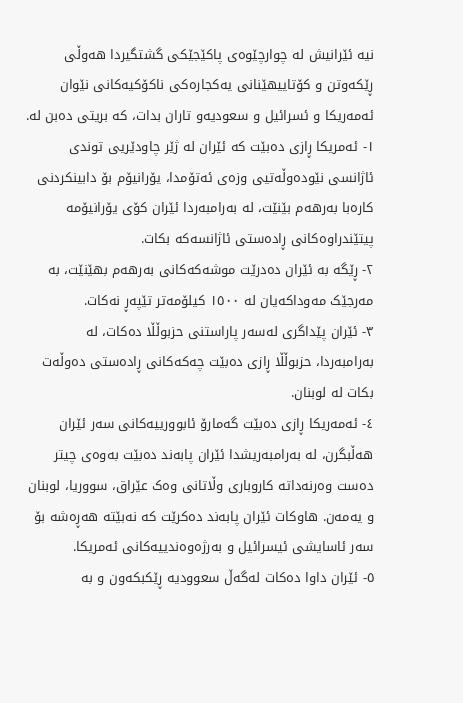نیە ئێرانیش لە چوارچێوەی پاکێجێکی گشتگیردا هەوڵی ڕێکەوتن و کۆتاییهێنانی یەکجارەکی ناکۆکیەکانی نێوان ئەمەریکا و ئسرائیل و سعودیەو تاران بدات، کە بریتی دەبن لە.
١- ئەمریکا ڕازی دەبێت کە ئێران لە ژێر چاودێریی توندی ئاژانسی نێودەوڵەتیی وزەی ئەتۆمدا، یۆرانیۆم بۆ دابینکردنی کارەبا بەرهەم بێنێت، لە بەرامبەردا ئێران کۆی یۆرانیۆمە پیتێندراوەکانی ڕادەستی ئاژانسەکە بکات.
٢- ڕێگە بە ئێران دەدرێت موشەکەکانی بەرهەم بهێنێت، بە مەرجێک مەوداکەیان لە ١٥٠٠ کیلۆمەتر تێپەڕ نەکات.
٣- ئێران پێداگری لەسەر پاراستنی حزبوڵڵا دەکات، لە بەرامبەردا، حزبوڵڵا ڕازی دەبێت چەکەکانی ڕادەستی دەوڵەت بکات لە لوبنان.
٤- ئەمەریکا ڕازی دەبێت گەمارۆ ئابوورییەکانی سەر ئێران هەڵبگرن، لە بەرامبەریشدا ئێران پابەند دەبێت بەوەی چیتر دەست وەرنەداتە کاروباری وڵاتانی وەک عێراق، سووریا، لوبنان و یەمەن. هاوکات ئێران پابەند دەکرێت کە نەبێتە هەڕەشە بۆ سەر ئاسایشی ئیسرائیل و بەرژەوەندییەکانی ئەمریکا.
٥- ئێران داوا دەکات لەگەڵ سعوودیە ڕێکبکەون و بە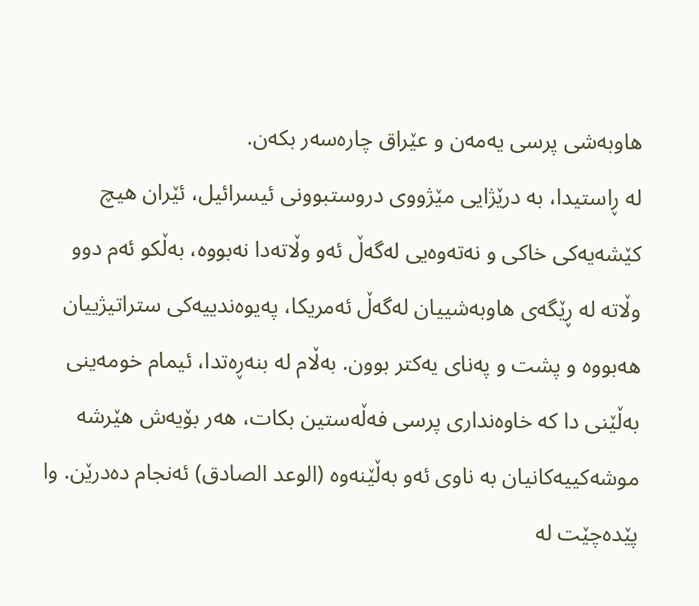هاوبەشی پرسی یەمەن و عێراق چارەسەر بکەن.
لە ڕاستیدا، بە درێژایی مێژووی دروستبوونی ئیسرائیل، ئێران هیچ کێشەیەکی خاکی و نەتەوەیی لەگەڵ ئەو وڵاتەدا نەبووە، بەڵکو ئەم دوو وڵاتە لە ڕێگەی هاوبەشییان لەگەڵ ئەمریکا، پەیوەندییەکی ستراتیژییان هەبووە و پشت و پەنای یەکتر بوون. بەڵام لە بنەڕەتدا، ئیمام خومەینی بەڵێنی دا کە خاوەنداری پرسی فەڵەستین بکات، هەر بۆیەش هێرشە موشەکییەکانیان بە ناوی ئەو بەڵێنەوە (الوعد الصادق) ئەنجام دەدرێن. وا پێدەچێت لە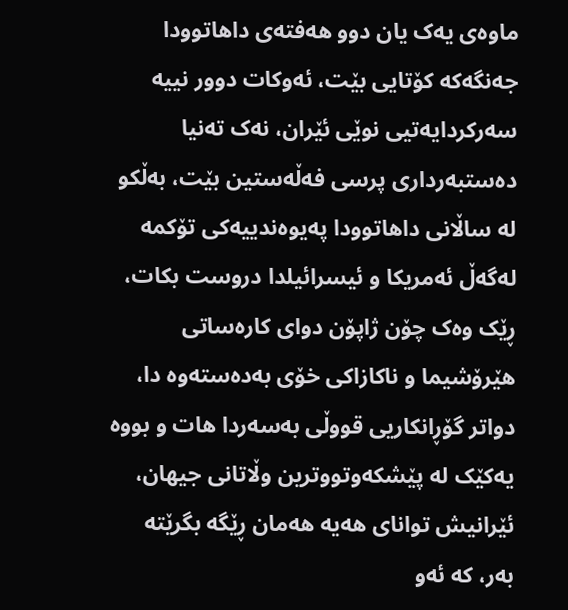ماوەی یەک یان دوو هەفتەی داهاتوودا جەنگەکە کۆتایی بێت، ئەوکات دوور نییە سەرکردایەتیی نوێی ئێران، نەک تەنیا دەستبەرداری پرسی فەڵەستین بێت، بەڵکو لە ساڵانی داهاتوودا پەیوەندییەکی تۆکمە لەگەڵ ئەمریکا و ئیسرائیلدا دروست بکات، ڕێک وەک چۆن ژاپۆن دوای کارەساتی هێرۆشیما و ناکازاکی خۆی بەدەستەوە دا، دواتر گۆڕانکاریی قووڵی بەسەردا هات و بووە یەکێک لە پێشکەوتووترین وڵاتانی جیهان، ئێرانیش توانای هەیە هەمان ڕێگە بگرێتە بەر، کە ئەو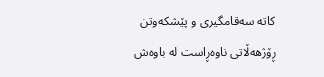کاتە سەقامگیری و پێشکەوتن ڕۆژهەڵاتی ناوەڕاست لە باوەش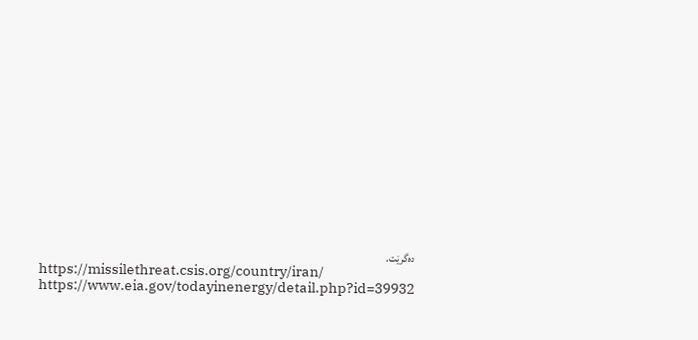دەگرێت.
https://missilethreat.csis.org/country/iran/
https://www.eia.gov/todayinenergy/detail.php?id=39932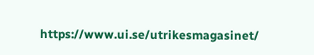https://www.ui.se/utrikesmagasinet/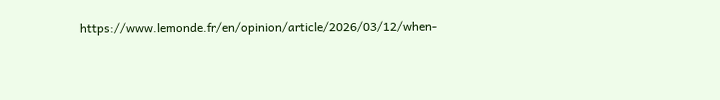https://www.lemonde.fr/en/opinion/article/2026/03/12/when-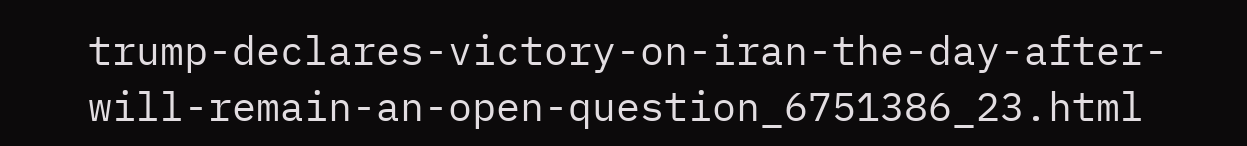trump-declares-victory-on-iran-the-day-after-will-remain-an-open-question_6751386_23.html